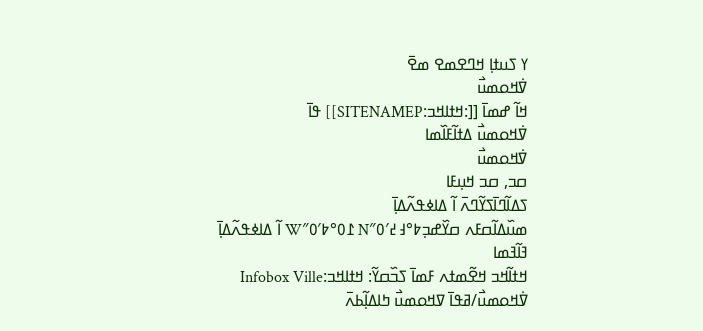ߌ ߖߎߙߊ߲ ߞߣߐߘߐ ߘߐ߫
ߜ߭ߞߋߘߎ߯
ߞߊ߬ ߝߘߊ߫ [[:ߞߙߊߞߏ:SITENAMEP]] ߟߊ߫
ߜ߭ߞߋߘߎ߯ ߡߙߊ߬ߓߊ߰ߘߊ
ߜ߭ߞߋߘߎ߯
ߛߏ, ߛߏ ߞߎ߲ߓߊ
ߖߡߊ߬ߣߊ߫ߖߌ߬ߣߍ߫ ߊ߬ ߡߊߦߟߍ߬ߡߊ߲߫
ߘߎ߰ߡߊ߬ߛߓߍ ߛߌ߰ߝߏ߲߈°߃߄′߀″N ߁߀°߈′߀″W ߊ߬ ߡߊߦߟߍ߬ߡߊ߲߫
ߔߊ߬ߔߘߊ
ߞߙߊ߬ߞߏ ߞߐ߬ߘߙߍ ߓߘߊ߫ ߖߏ߰ߛߌ߬: ߞߙߊߞߏ:Infobox Ville
ߜ߭ߞߋߘߎ߯/ߥߟߊ߫ ߜߞߋߘߎ߯ ߤߊߡߊ߲߬ߕߍ߫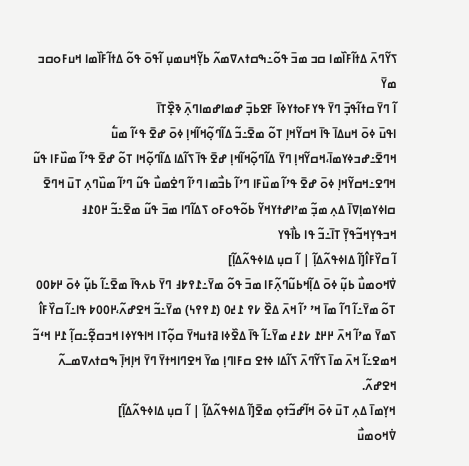ߖߌ߬ߣߍ߫ ߡߙߊ߬ߓߊ߰ߘߊ ߛߏ ߘߏ߫ ߟߋ߬߸ߒߛߙߍߜߘߍ߬ ߕߌ߲߬ߞߎߘߎ߲ ߊ߬ߟߋ߫ ߟߋ߬ ߡߙߊ߬ߓߊ߰ߘߊ ߞߎߓߋߛߏ ߘߌ߫
ߊ߬ ߣߌ߫ ߛߙߊ߬ߟߏ߲߫ ߣߌ߫ ߟߌߓߋߙߌߦߊ߫ ߓߐߕߏ߲߫ ߝߘߊߝߘߊߣߍ߲߫ ߢߐ߲߰ߠߊ߫
ߊߟߎ߫ ߦߋ߫ ߞߎߡߊ߫ ߟߊ߫ ߞߛߌ߬ߞߊ߲ ߠߋ߬ ߘߐ߫߸ߏ߬ ߡߊ߬ߣߋ߲߬ߞߊ߬ߞߊ߲ ߦߋ߫ ߝߐ߫ ߟߵߊ߬ ߘߎ߱ ߞߣߐ߫߸ߝߏߦߌߘߊ߫،ߞߛߌ߬ߞߊ߲ ߣߌ߫ ߡߊ߬ߣߋ߲߬ߞߊ߬ߞߊ߲ ߝߐ߫ ߟߊ߫ ߖߊ߬ߡߊ ߡߊ߬ߣߋ߲߬ߞߊ ߠߋ߬ ߝߐ߫ ߟߴߊ߬ ߘߎ߰ߓߊ ߟߎ߬ ߞߣߐ߸ߞߛߌ߬ߞߊ߲ ߦߋ߫ ߝߐ߫ ߟߴߊ߬ ߘߎ߰ߓߊ ߣߴߊ߬ ߕߏ߯ߘߊ ߣߴߊ߬ ߣߐ߭ߘߎ߯ ߟߎ߬ ߣߴߊ߬ ߘߎ߰ߣߍ߲ ߠߎ߫ ߞߣߐ߫
ߛߊߦߌߘߊ߲ߜߊ߫ ߡߍ߲ ߘߏ߲߬ ߘߴߊߝߙߌߞߌ߬ ߕߋ߬ߟߋߓߋ ߖߡߊ߬ߣߊ ߘߏ߫ ߟߎ߬ ߘߐ߫߸ߏ߬ ߂߀߁߃ ߞߏߟߌ߲ߞߏ߬ߟߌ߲߫ ߠߊ߫߸ߏ߬ ߟߊ ߕߊ߯ߟߌ
ߊ߬ ߛߌ߰ߓߊ߮[ߊ߬ ߡߊߦߟߍ߬ߡߊ߲߬ | ߊ߬ ߛߎ߲ ߡߊߦߟߍ߬ߡߊ߲߬]
ߜ߭ߞߋߘߎ߯ ߕߎ߲߬ ߦߋ߫ ߡߊ߲߬ߞߕߎ߬ߣߍ߲߬ߓߊ ߘߏ߫ ߟߋ߬ ߘߌ߫߸߁߉߈߃ ߣߌ߫ ߕߍߟߊ߫ ߘߐ߫߸ߊ߬ ߕߎ߲߬ ߦߋ߫ ߂߈߀߀ ߠߋ߬ ߘߌ߫߸ߊ߬ ߣߊ߬ ߘߊ߫ ߞߴ ߴߊ߬ ߞߍ߫ ߡߐ߰ ߇߉ ߁߄߀ (߁߉߉߆) ߘߌ߫߸ߏ߬ ߞߐߝߍ߬،߂߀߀߈ ߟߊ߸ߊ߬ ߛߌ߰ߓߊ߮ ߖߘߌ߫ ߘߴߊ߬ ߞߍ߫ ߂߂߁ ߇߁߄ ߘߌ߫߸ߊ߬ ߟߊ߫ ߡߐ߰ߦߊ ߥߙߎߞߌ߫ ߛߋ߲߬ߠߊ ߞߊߟߌߦߊ ߞߏߛߐ߲߬߸ߛߊ߲߬ ߁߂ ߞߵߏ߬ ߞߘߐ߸ߊ߬ ߞߍ߫ ߘߊ߫ ߖߌ߬ߣߍ߫ ߖߊ߬ߡߊ ߦߙߐ ߛߓߊߣߊ߲ ߘߌ߫ ߞߐߣߊߞߙߌ߫ ߣߌ߫ ߞߊ߲ߞߊ߲߫ ߒߛߙߍߜߘߺߍ߬ ߞߐߝߍ߬.
ߞߌ߲ߘߊ߫ ߡߍ߲ ߠߎ߫ ߦߋ߫ ߞߊ߬ߝߏ߬ߙߋ߲ ߘߐ߫[ߊ߬ ߡߊߦߟߍ߬ߡߊ߲߬ | ߊ߬ ߛߎ߲ ߡߊߦߟߍ߬ߡߊ߲߬]
ߜ߭ߞߋߘߎ߯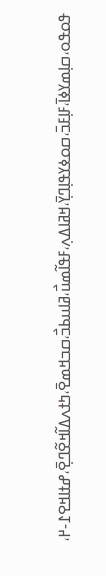ߟߋߟߋ،ߛߊ߲ߘߌߦߊ߫،ߓߊ߲ߓߏ߫،ߛߋߦߌߟߊ߲ߣߌ߲߫،ߞߥߊߡߍ߲،ߓߟߊ߬ߘߎ߯،ߥߊߎߕߏ߯،ߛߏߞߘߐ߫،ߤߙߍߡߊ߬ߞߐ߬ߣߐ߲߫،ߝߙߊߞߐ߁-߂،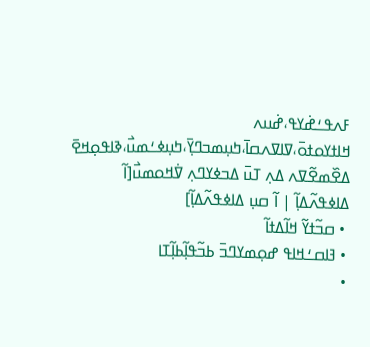ߓߍߟߑߝ߭ߌߟ،ߝ߭ߎߍ ߞߊߙߌߋߙߋ߫،ߜߊߜߍߛߊ߫،ߤߎ߲ߘߏߣߌ߲߫،ߤߎ߲ߦߑߘߎ߯،ߢߊߟߋ߲ߞߐ߫
ߡߐ߰ߘߐ߬ߜߍ ߡߍ߲ ߠߎ߫ ߡߏߦߌߣߍ߲ ߜ߭ߞߋߘߎ߯[ߊ߬ ߡߊߦߟߍ߬ߡߊ߲߬ | ߊ߬ ߛߎ߲ ߡߊߦߟߍ߬ߡߊ߲߬]
 • ߛߏ߬ߙߌ߬ ߞߊ߬ߡߙߊ߬
 • ߔߊߛߑߞߊߟ ߝߋ߲ߘߌߣߏ߫ ߕߏ߬ߟߊ߲߬ߕߊ߲߬ߠߊ
 •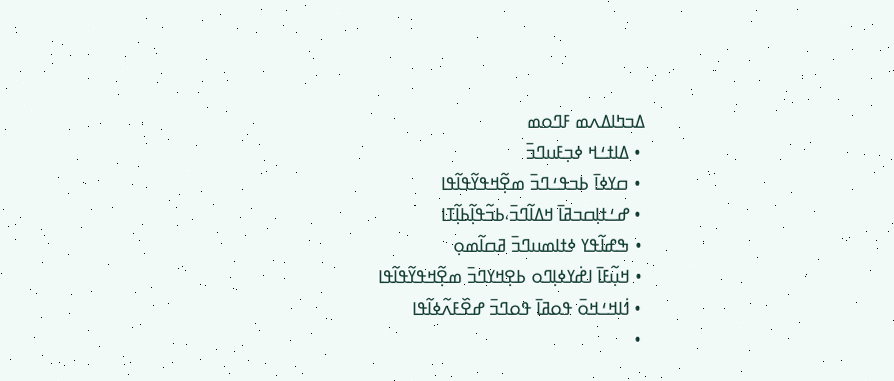ߡߏߤߊߡߍߘ ߓߣߋߘ
 • ߡߊߙߑߞ ߦߏ߲ߓߎߣߏ߫
 • ߛߌߦߊ߫ ߕߏߟߑߣߏ߫ ߘߐ߲߬ߞߟߌ߬ߟߊ߬ߟߊ
 • ߝߑߙߊ߲ߛߏߥߊ߫ ߞߡߊ߬ߣߏ߫،ߕߏ߬ߟߊ߲߬ߕߊ߲߬ߠߊ
 • ߒߝߊ߬ߟߌ ߦߙߊߘߎߣߏ߫ ߥߛߊ߬ߘߋ߲
 • ߞߎ߲߬ߓߊ߫ ߊߝ߭ߌߦߊ߲ߣߋ ߕߐ߲ߞߌߣߏ߫ ߘߐ߲߬ߞߟߌ߬ߟߊ߬ߟߊ
 • ߗ߭ߊߞߑߞߋ߫ ߟߋߥߊ߫ ߟߋߣߏ߫ ߝߐ߰ߓߍ߬ߦߊ߬ߟߊ
 •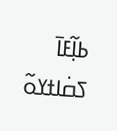ߕߊ߲߬ߓߊ߫ ߖߛ߭ߊߙߌߋ߬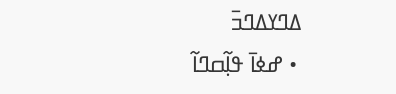ߡߣߌߡߣߏ߫
 • ߝߦߊ߫ ߟߊ߲߬ߛߣߊ߬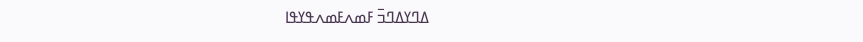ߡߣߌߡߣߏ߫ ߓߘߍߓߘߍߟߌߟߊ